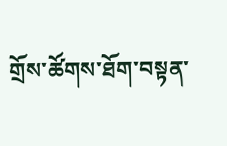གྲོས་ཚོགས་ཐོག་བསྟན་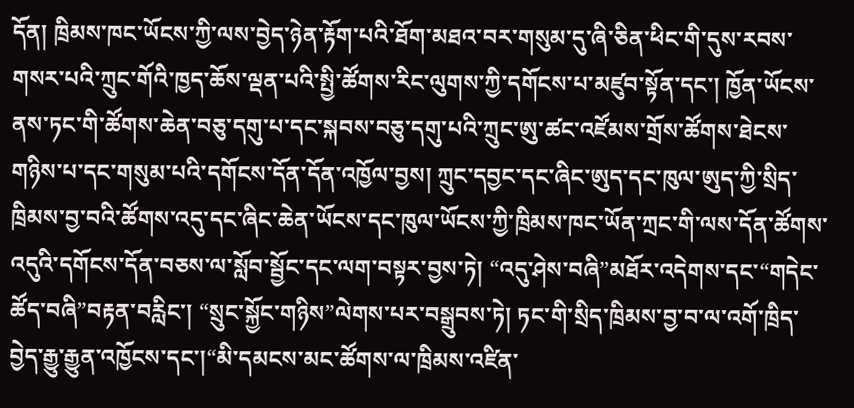དོན། ཁྲིམས་ཁང་ཡོངས་ཀྱི་ལས་བྱེད་ཉེན་རྟོག་པའི་ཐོག་མཐའ་བར་གསུམ་དུ་ཞི་ཅིན་ཕིང་གི་དུས་རབས་གསར་པའི་ཀྲུང་གོའི་ཁྱད་ཆོས་ལྡན་པའི་སྤྱི་ཚོགས་རིང་ལུགས་ཀྱི་དགོངས་པ་མཛུབ་སྟོན་དང་། ཁྱོན་ཡོངས་ནས་ཏང་གི་ཚོགས་ཆེན་བཅུ་དགུ་པ་དང་སྐབས་བཅུ་དགུ་པའི་ཀྲུང་ཨུ་ཚང་འཛོམས་གྲོས་ཚོགས་ཐེངས་གཉིས་པ་དང་གསུམ་པའི་དགོངས་དོན་དོན་འཁྱོལ་བྱས། ཀྲུང་དབྱང་དང་ཞིང་ཨུད་དང་ཁུལ་ཨུད་ཀྱི་སྲིད་ཁྲིམས་བྱ་བའི་ཚོགས་འདུ་དང་ཞིང་ཆེན་ཡོངས་དང་ཁུལ་ཡོངས་ཀྱི་ཁྲིམས་ཁང་ཡོན་ཀྲང་གི་ལས་དོན་ཚོགས་འདུའི་དགོངས་དོན་བཅས་ལ་སློབ་སྦྱོང་དང་ལག་བསྟར་བྱས་ཏེ། “འདུ་ཤེས་བཞི”མཐོར་འདེགས་དང་“གདེང་ཚོད་བཞི”བརྟན་བརླིང་། “སྲུང་སྐྱོང་གཉིས”ལེགས་པར་བསྒྲུབས་ཏེ། ཏང་གི་སྲིད་ཁྲིམས་བྱ་བ་ལ་འགོ་ཁྲིད་བྱེད་རྒྱུ་རྒྱུན་འཁྱོངས་དང་།“མི་དམངས་མང་ཚོགས་ལ་ཁྲིམས་འཛིན་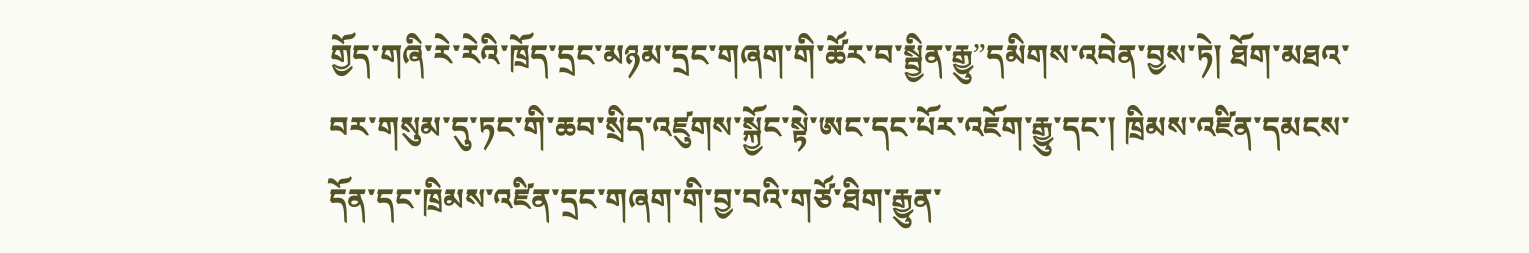གྱོད་གཞི་རེ་རེའི་ཁྲོད་དྲང་མཉམ་དྲང་གཞག་གི་ཚོར་བ་སྦྱིན་རྒྱུ”དམིགས་འབེན་བྱས་ཏེ། ཐོག་མཐའ་བར་གསུམ་དུ་ཏང་གི་ཆབ་སྲིད་འཛུགས་སྐྱོང་སྟེ་ཨང་དང་པོར་འཇོག་རྒྱུ་དང་། ཁྲིམས་འཛིན་དམངས་དོན་དང་ཁྲིམས་འཛིན་དྲང་གཞག་གི་བྱ་བའི་གཙོ་ཐིག་རྒྱུན་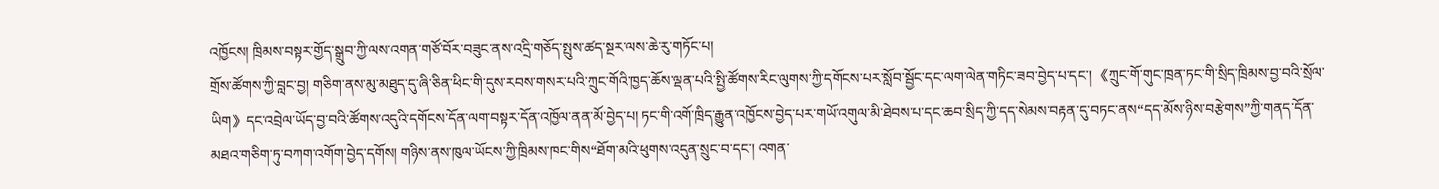འཁྱོངས། ཁྲིམས་བསྟར་གྱོད་སྒྲུབ་ཀྱི་ལས་འགན་གཙོ་བོར་བཟུང་ནས་འདྲི་གཅོད་སྤུས་ཚད་སྔར་ལས་ཆེ་རུ་གཏོང་པ།
གྲོས་ཚོགས་ཀྱི་བླང་བྱ། གཅིག་ནས་མུ་མཐུད་དུ་ཞི་ཅིན་ཕིང་གི་དུས་རབས་གསར་པའི་ཀྲུང་གོའི་ཁྱད་ཆོས་ལྡན་པའི་སྤྱི་ཚོགས་རིང་ལུགས་ཀྱི་དགོངས་པར་སློབ་སྦྱོང་དང་ལག་ལེན་གཏིང་ཟབ་བྱེད་པ་དང་། 《ཀྲུང་གོ་གུང་ཁྲན་ཏང་གི་སྲིད་ཁྲིམས་བྱ་བའི་སྲོལ་ཡིག》དང་འབྲེལ་ཡོད་བྱ་བའི་ཚོགས་འདུའི་དགོངས་དོན་ལག་བསྟར་དོན་འཁྱོལ་ནན་མོ་བྱེད་པ། ཏང་གི་འགོ་ཁྲིད་རྒྱུན་འཁྱོངས་བྱེད་པར་གཡོ་འགུལ་མི་ཐེབས་པ་དང་ཆབ་སྲིད་ཀྱི་དད་སེམས་བརྟན་དུ་བཏང་ནས“དད་མོས་ཉིས་བརྩེགས”ཀྱི་གནད་དོན་མཐའ་གཅིག་ཏུ་བཀག་འགོག་བྱེད་དགོས། གཉིས་ནས་ཁུལ་ཡོངས་ཀྱི་ཁྲིམས་ཁང་གིས“ཐོག་མའི་ཕུགས་འདུན་སྲུང་བ་དང་། འགན་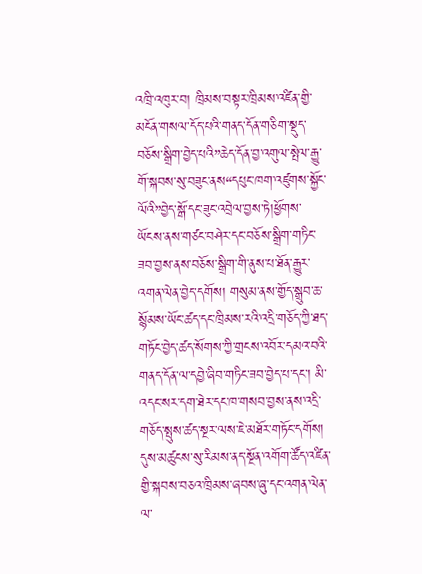འཁྲི་འཁུར་བ། ཁྲིམས་བསྟར་ཁྲིམས་འཛིན་གྱི་མངོན་གསལ་དོད་པའི་གནད་དོན་གཅིག་སྡུད་བཅོས་སྒྲིག་བྱེད་པའི”ཆེད་དོན་བྱ་འགུལ་སྤེལ་རྒྱུ་གོ་སྐབས་སུ་བཟུང་ནས“དཔུང་ཁག་འཛུགས་སྐྱོང་ལོའི”བྱེད་སྒོ་དང་ཟུང་འབྲེལ་བྱས་ཏེ།ཕྱོགས་ཡོངས་ནས་གཙང་བཤེར་དང་བཅོས་སྒྲིག་གཏིང་ཟབ་བྱས་ནས་བཅོས་སྒྲིག་གི་ནུས་པ་ཐོན་རྒྱུར་འགན་ལེན་བྱེད་དགོས། གསུམ་ནས་གྱོད་སྒྲུབ་ཆ་སྙོམས་ཡོང་ཚད་དང་ཁྲིམས་རའི་འདྲི་གཅོད་ཀྱི་ཐད་གཏོང་བྱེད་ཚད་སོགས་ཀྱི་གྲངས་འབོར་དམའ་བའི་གནད་དོན་ལ་དབྱེ་ཞིབ་གཏིང་ཟབ་བྱེད་པ་དང་། མི་འདང་སར་དག་ཐེར་དང་ཁ་གསབ་བྱས་ནས་འདྲི་གཅོད་སྤུས་ཚད་སྔར་ལས་ཇེ་མཐོར་གཏོང་དགོས། དུས་མཚུངས་སུ་རིམས་ནད་སྔོན་འགོག་ཚོད་འཛིན་གྱི་སྐབས་བཅའ་ཁྲིམས་ཞབས་ཞུ་དང་འགན་ལེན་ལ་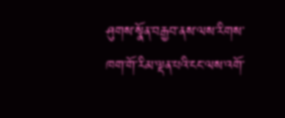ཤུགས་སྣོན་བརྒྱབ་ནས་ལས་རིགས་ཁག་གོ་རིམ་ལྡན་པའི་ངང་ལས་འགོ་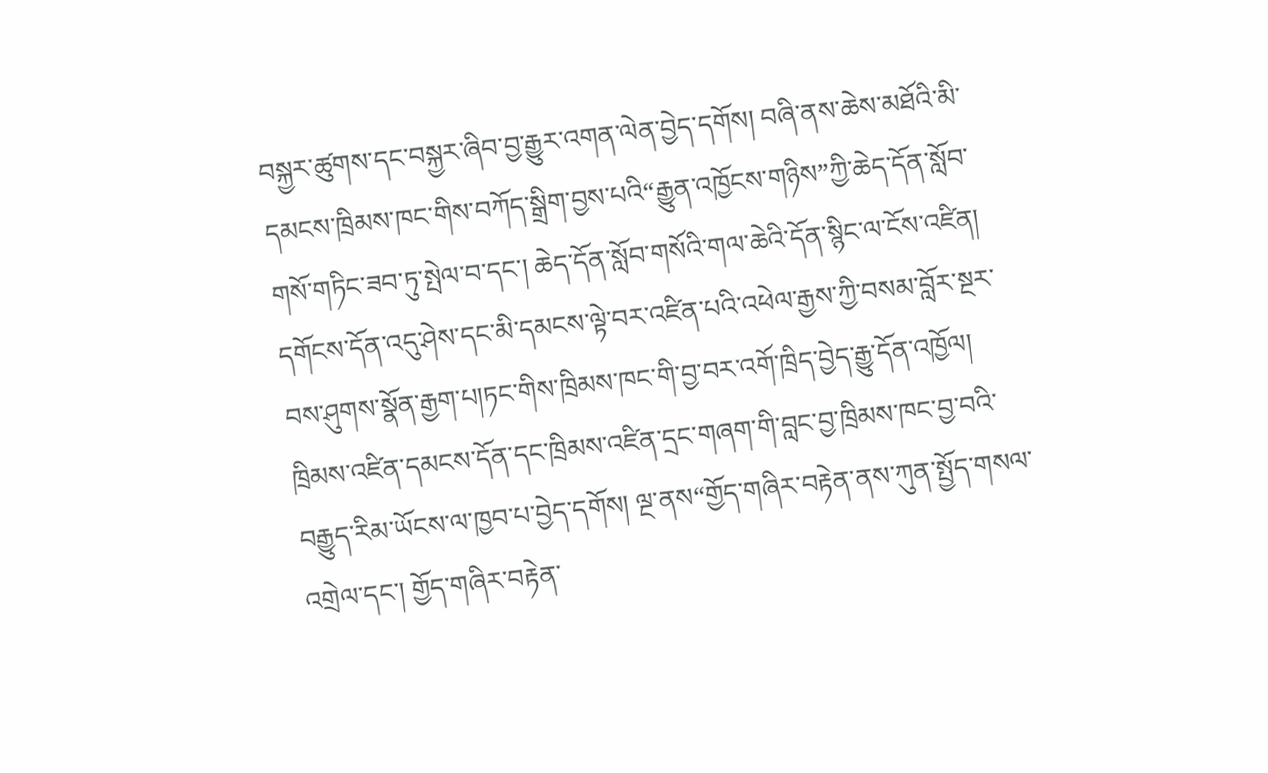བསྐྱར་ཚུགས་དང་བསྐྱར་ཞིབ་བྱ་རྒྱུར་འགན་ལེན་བྱེད་དགོས། བཞི་ནས་ཆེས་མཐོའི་མི་དམངས་ཁྲིམས་ཁང་གིས་བཀོད་སྒྲིག་བྱས་པའི“རྒྱུན་འཁྱོངས་གཉིས”ཀྱི་ཆེད་དོན་སློབ་གསོ་གཏིང་ཟབ་ཏུ་སྤེལ་བ་དང་། ཆེད་དོན་སློབ་གསོའི་གལ་ཆེའི་དོན་སྙིང་ལ་ངོས་འཛིན། དགོངས་དོན་འདུ་ཤེས་དང་མི་དམངས་ལྟེ་བར་འཛིན་པའི་འཕེལ་རྒྱས་ཀྱི་བསམ་བློར་སྔར་བས་ཤུགས་སྣོན་རྒྱག་པ།ཏང་གིས་ཁྲིམས་ཁང་གི་བྱ་བར་འགོ་ཁྲིད་བྱེད་རྒྱུ་དོན་འཁྱོལ། ཁྲིམས་འཛིན་དམངས་དོན་དང་ཁྲིམས་འཛིན་དྲང་གཞག་གི་བླང་བྱ་ཁྲིམས་ཁང་བྱ་བའི་བརྒྱུད་རིམ་ཡོངས་ལ་ཁྱབ་པ་བྱེད་དགོས། ལྔ་ནས“གྱོད་གཞིར་བརྟེན་ནས་ཀུན་སྤྱོད་གསལ་འགྲེལ་དང་། གྱོད་གཞིར་བརྟེན་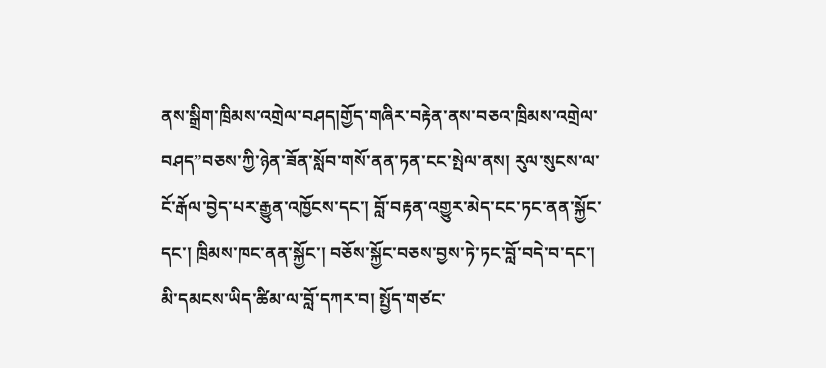ནས་སྒྲིག་ཁྲིམས་འགྲེལ་བཤད།གྱོད་གཞིར་བརྟེན་ནས་བཅའ་ཁྲིམས་འགྲེལ་བཤད”བཅས་ཀྱི་ཉེན་ཟོན་སློབ་གསོ་ནན་ཏན་ངང་སྤེལ་ནས། རུལ་སུངས་ལ་ངོ་རྒོལ་བྱེད་པར་རྒྱུན་འཁྱོངས་དང་། བློ་བརྟན་འགྱུར་མེད་ངང་ཏང་ནན་སྐྱོང་དང་། ཁྲིམས་ཁང་ནན་སྐྱོང་། བཅོས་སྐྱོང་བཅས་བྱས་ཏེ་ཏང་བློ་བདེ་བ་དང་། མི་དམངས་ཡིད་ཚིམ་ལ་བློ་དཀར་བ། སྤྱོད་གཙང་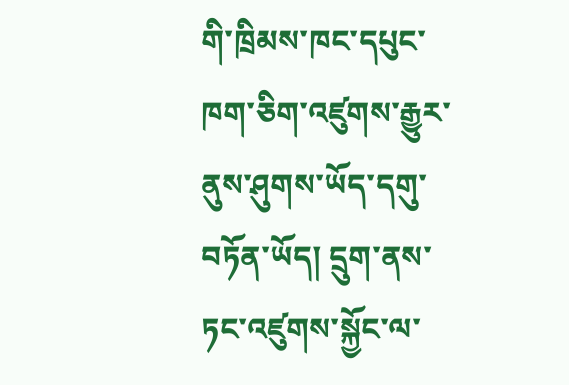གི་ཁྲིམས་ཁང་དཔུང་ཁག་ཅིག་འཛུགས་རྒྱུར་ནུས་ཤུགས་ཡོད་དགུ་བཏོན་ཡོད། དྲུག་ནས་ཏང་འཛུགས་སྐྱོང་ལ་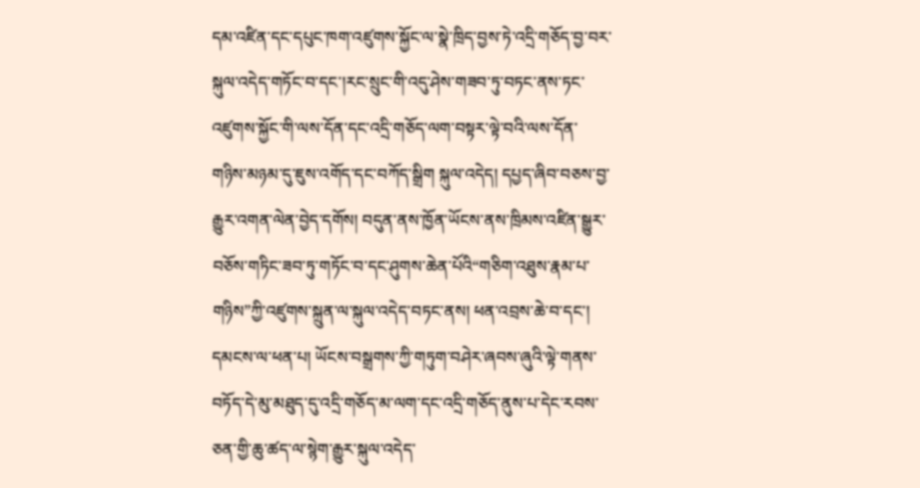དམ་འཛིན་དང་དཔུང་ཁག་འཛུགས་སྐྱོང་ལ་སྣེ་ཁྲིད་བྱས་ཏེ་འདྲི་གཅོད་བྱ་བར་སྐུལ་འདེད་གཏོང་བ་དང་།རང་སྲུང་གི་འདུ་ཤེས་གཟབ་ཏུ་བཏང་ནས་ཏང་འཛུགས་སྐྱོང་གི་ལས་དོན་དང་འདྲི་གཅོད་ལག་བསྟར་ལྟེ་བའི་ལས་དོན་གཉིས་མཉམ་དུ་ཇུས་འགོད་དང་བཀོད་སྒྲིག སྐུལ་འདེད། དཔྱད་ཞིབ་བཅས་བྱ་རྒྱུར་འགན་ལེན་བྱེད་དགོས། བདུན་ནས་ཁྱོན་ཡོངས་ནས་ཁྲིམས་འཛིན་སྒྱུར་བཅོས་གཏིང་ཟབ་ཏུ་གཏོང་བ་དང་ཤུགས་ཆེན་པོའི“གཅིག་འཐུས་རྣམ་པ་གཉིས”ཀྱི་འཛུགས་སྐྲུན་ལ་སྐུལ་འདེད་བཏང་ནས། ཕན་འབྲས་ཆེ་བ་དང་། དམངས་ལ་ཕན་པ། ཡོངས་བསྒྲགས་ཀྱི་གཏུག་བཤེར་ཞབས་ཞུའི་ལྟེ་གནས་བཏོད་དེ་མུ་མཐུད་དུ་འདྲི་གཅོད་མ་ལག་དང་འདྲི་གཅོད་ནུས་པ་དེང་རབས་ཅན་གྱི་ཆུ་ཚད་ལ་སྙེག་རྒྱུར་སྐུལ་འདེད་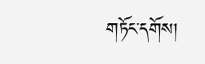གཏོང་དགོས།